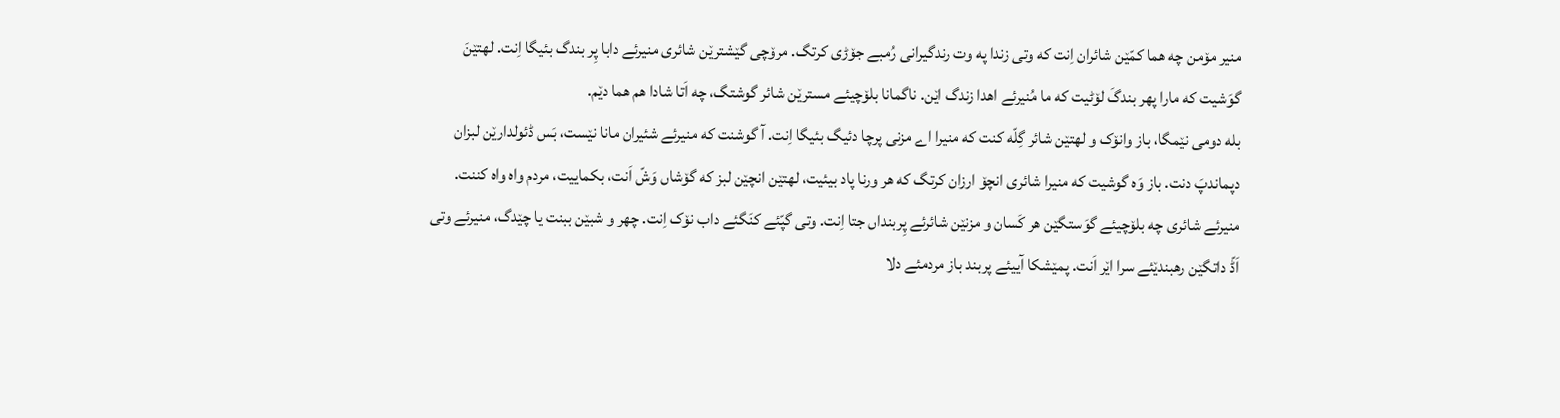منیر مۆمن چه هما کمّێن شائران اِنت که وتی زندا په وت رندگیرانی رُمبے جۆڑی کرتگ. مرۆچی گێشترێن شائری منیرئے دابا پِر بندگ بئیگا اِنت. لهتێنَ گوَشیت که مارا پهر بندگَ لۆٹیت که ما مُنیرئے اهدا زندگ اێن. ناگمانا بلۆچیئے مسترێن شائر گوشتگ، چه اَتا شادا هم هما دێم.
بله دومی نێمگا، باز وانۆک و لهتێن شائر گِلّه کنت که منیرا اے مزنی پرچا دئیگ بئیگا اِنت. آ گوشنت که منیرئے شئیران مانا نێست، بَس ڈئولدارێن لبزان دپماندپَ دنت. باز وَه گوشیت که منیرا شائری انچۆ ارزان کرتگ که هر ورنا پاد بیئیت، لهتێن انچێن لبز که گۆشاں وَشّ اَنت، بکماییت، مردم واه واه کننت.
منیرئے شائری چه بلۆچیئے گوَستگێن هر کَسان و مزنێن شائرئے پِربنداں جتا اِنت. وتی گپّئے کنَگئے داب نۆک اِنت. چهر و شبێن ببنت یا چێدگ، منیرئے وتی اَڈّ داتگێن رهبندێئے سرا اێر اَنت. پمێشکا آییئے پربند باز مردمئے دلا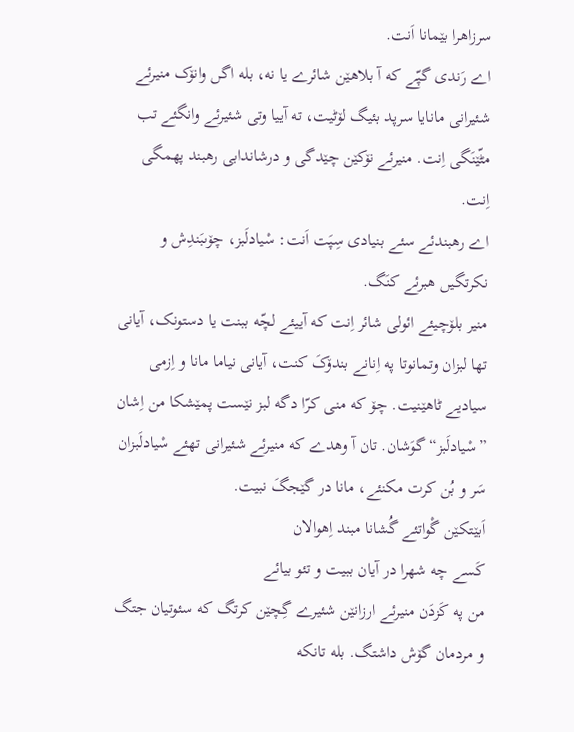سرزاهرا بێمانا اَنت.
اے رَندی گپّے که آ بلاهێن شائرے یا نه، بله اگں وانۆک منیرئے شئیرانی مانایا سرپد بئیگ لۆٹیت، ته آییا وتی شئیرئے وانگئے تب مٹّێنَگی اِنت. منیرئے نۆکێن چێدگی و درشاندابی رهبند پهمگی اِنت.
اے رهبندئے سئے بنیادی سِپَت اَنت: سْیادلَبز، چۆںبَندِش و نکرتگیں هبرئے کنَگ.
منیر بلۆچیئے ائولی شائر اِنت که آییئے لچّه ببنت یا دستونک، آیانی تها لبزان وتمانوتا په اِنانے بندۆکَ کنت، آیانی نیاما مانا و اِزمی سیادیے ٹاهێنیت. چۆ که منی کرّا دگه لبز نێست پمێشکا من اِشان ”سْیادلَبز“ گوَشان. تان آ وهدے که منیرئے شئیرانی تهئے سْیادلَبزان سَر و بُن کرت مکنئے، مانا در گێجگَ نبیت.
اَبێتکێن گْواتئے گُشانا مبند اِهوالان
کَسے چه شهرا در آیان ببیت و تئو بیائے
من په کَزدَن منیرئے ارزانێن شئیرے گِچێن کرتگ که سئوتیان جتگ و مردمان گۆش داشتگ. بله تانکه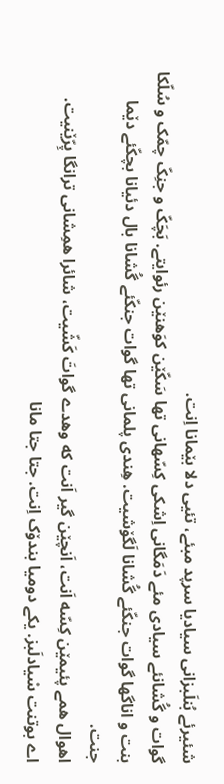شئیرئے بُنلَبزانی سیادیا سرپد مبئے، تئیی دلا بێمانا اِنت.
گوات و گُشانئے سیادی مئے دَمَگانی اِشکی کِسّهانی تها سَکّێن کوَهنێن رئوایتے. بَچَکّ و جنِکّ چمّک و سُلّکا بنت و اناگها گوات جنکّئے گُشانا لَگۆشیت. هِندی پلمانی تها گوات جنکّئے گُشانا بال دئیانا بچکّئے دێما جنت.
اهوال همے پئیمێن کِسّه اَنت، اَنچێن گیر اَنت که وهدے گواتَ کَشّیت، شائرا همِشانی ترانگا پِرّێنیت.
اے بوتنت سْیادلَبز. یکے دومیا بندۆک اِنت. جتا جتا مانا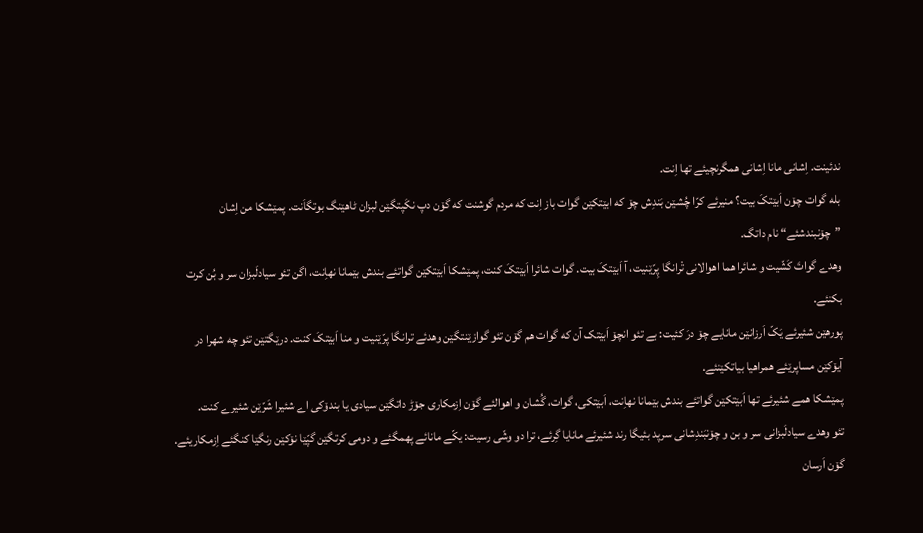ندئینت. اِشانی مانا اِشانی همگرنچیئے تها اِنت.
بله گوات چۆن اَبێتکَ بیت؟ منیرئے کرّا چُشێن بَندِش چۆ که ابێتکێن گوات باز اِنت که مردم گوشنت که گۆن دپ نکَپتگێن لبزان ٹاهێنگ بوتگاَنت. پمێشکا من اِشان ”چۆنبندشئے“ نام داتگ.
وهدے گواتَ کَشّیت و شائرا هما اهوالانی تْرانگا پِرّێنیت، آ اَبێتکَ بیت. گوات شائرا اَبێتکَ کنت، پمێشکا اَبێتکێن گواتئے بندش بێمانا نهاِنت، اگن تئو سیادلَبزان سر و بُن کرت بکنئے.
پورهێن شئیرئے یَکّ اَرزانێن مانایے چۆ درَ کئیت: بے تئو انچۆ اَبێتک آن که گوات هم گۆن تئو گوازێنتگێن وهدئے ترانگا پرّێنیت و منا اَبێتکَ کنت. درێگتێن تئو چه شهرا در آیۆکێن مساپرێئے همراهیا بیاتکێنئے.
پمێشکا همے شئیرئے تها اَبێتکێن گواتئے بندش بێمانا نهاِنت، اَبێتکی، گوات، گُشان و اهوالئے گۆن اِزمکاری جۆڑ داتگێن سیادی یا بندۆکی اے شئیرا شَرّێن شئیرے کنت.
تئو وهدے سیادلَبزانی سر و بن و چۆنبَندِشانی سرپد بئیگا رند شئیرئے مانایا گِرئے، ترا دو وشّی رسیت: یکّے مانائے پهمگئے و دومی کرتگێن گپّێا نۆکێن رنگێا کنگئے اِزمکاریئے.
گۆن اَرسان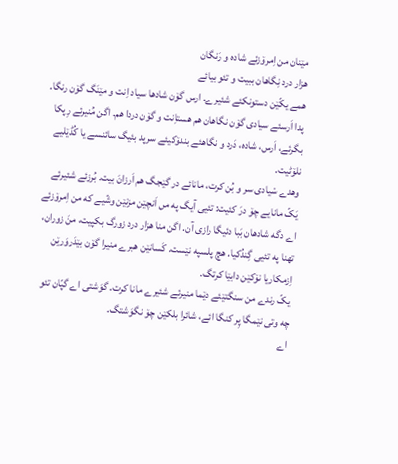مێنان من اِمرۆزئے شاده و رَنگان
هزار درد نِگاهان ببیت و تئو بیائے
همے یکّێن دستونکئے شئیرے. ارس گۆن شادها سیاد اِنت و مێنَگ گۆن رنگا. پدا اَرسئے سیادی گۆن نگاهان هم هستاِنت و گۆن دردا هم. اگن مُنیرئے رِپکا بگرئے، اَرس، شاده، دَرد و نگاهئے بندۆکیئے سرپد بئیگ سائنسے یا کُڈێلیے نلۆٹیت.
وهدے سْیادی سر و بُن کرت، مانائے در گێجگ هم اَرزانَ بیت. بُرزئے شئیرئے یَکّ مانایے چۆ درَ کئیت: تئیی آیگ په مں اَنچێن مزنێن وشّیے که من اِمرۆزئے اے دگه شادهان بَبا دئیگا رازی آن. اگن منا هزار درد زورگ بکپیت، منَ زوران، تهنا په تئیی گِندُکیا. هچ پلسپه نێست. کَسانێن هبرے منیرا گۆن بێدَروَرێن اِزمکاریا نۆکێن دابێا کرتگ.
یکّ رندے من سنگتێئے دێما منیرئے شئیرے مانا کرت. گوَشتی اے گپّان تئو چه وتی نێمگا پِر کنگا ائے، شائرا بلکێن چۆ نگوَشتگ.
اے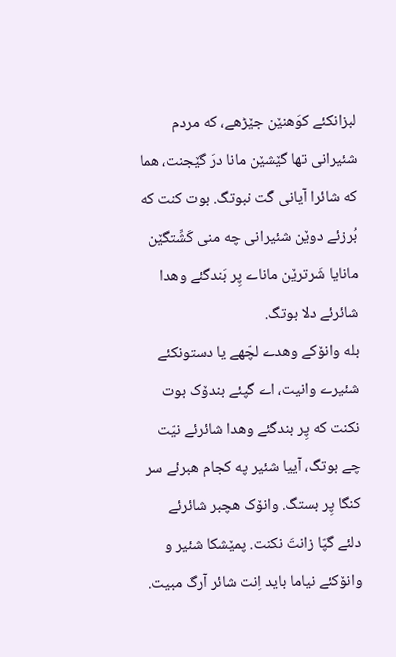لبزانکئے کوَهنێن جێڑهے، که مردم شئیرانی تها گێشێن مانا درَ گێجنت، هما که شائرا آیانی گَت نبوتگ. بوت کنت که بُرزئے دوێن شئیرانی چه منی کَشِّتگێن مانایا شَرترێن ماناے پِر بَندگئے وهدا شائرئے دلا بوتگ.
بله وانۆکے وهدے لچّهے یا دستونکئے شئیرے وانیت، اے گپئے بندۆک بوت نکنت که پِر بندگئے وهدا شائرئے نیّت چے بوتگ، آییا شئیر په کجام هبرئے سر کنگا پِر بستگ. وانۆک هچبر شائرئے دلئے گپّا زانتَ نکنت. پمێشکا شئیر و وانۆکئے نیاما باید اِنت شائر آرگ مبیت.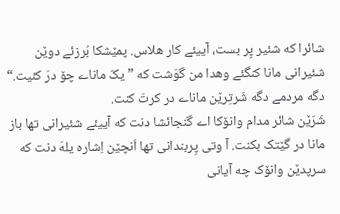شائرا که شئیر پِر بست، آییئے کار هلاس. پمێشکا بُرزئے دوێن شئیرانی مانا کنگئے وهدا من گوَشت که ”یکّ ماناے چۆ درَ کئیت.“ دگه مردمے دگه شَرتِرێن ماناے در کرتَ کنت.
شَرّێن شائر مدام وانۆکا اے گنجائشا دنت که آییئے شئیرانی تها باز مانا در گێتک بکنت. آ وتی پِربندانی تها اَنچێن اِشاره یلهَ دنت که سرپدێن وانۆک چه آیانی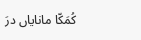کُمَکّا مانایاں درَ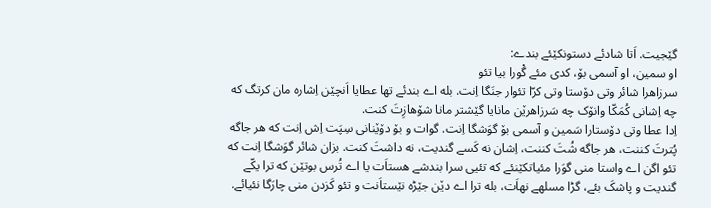گێجیت. اَتا شادئے دستونکێئے بندے:
او سمین، او آسمی بۆ، کدی مئے گْورا بیا تئو
سرزاهرا شائر وتی دۆستا وتی کرّا تئوار جنَگا اِنت. بله اے بندئے تها عطایا اَنچێن اِشاره مان کرتگ که چه اِشانی کُمَکّا وانۆک چه سَرزاهرێن مانایا گێشتر مانا شۆهازِتَ کنت.
اِدا عطا وتی دۆستارا سَمین و آسمی بۆ گوَشگا اِنت. گوات و بۆ دۆێنانی سِپَت اِش اِنت که هر جاگه پُترتَ کننت، هر جاگه شُتَ کننت، اِشان نه کَسے گندیت، نه داشتَ کنت. بزان شائر گوَشگا اِنت که تئو اگن اے واستا منی گوَرا مئیاتکێنئے که تئیی سرا بندشے هستاَت یا اے تُرس بوتێن که ترا یکّے گندیت و پاشکَ بئے، گڑا مسلهے نهاَت، بله ترا اے دێن جێڑه نێستاَنت و تئو کَزدن منی چارَگا نئیائے.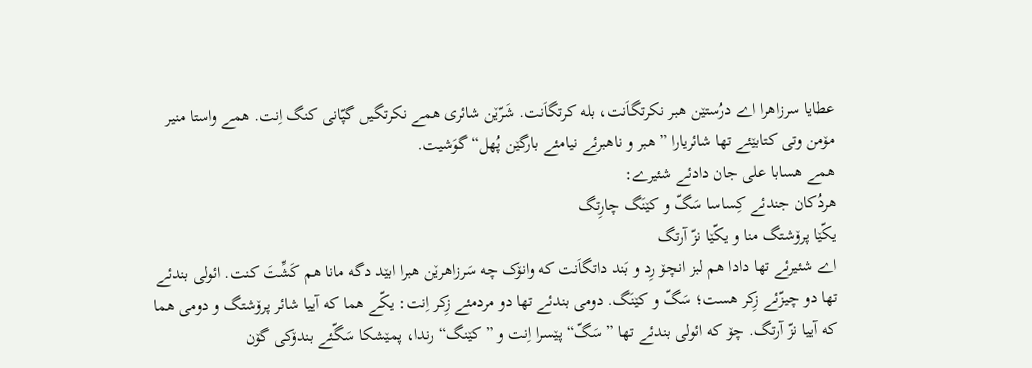عطایا سرزاهرا اے درُستێن هبر نکرتگاَنت، بله کرتگاَنت. شَرّێن شائری همے نکرتگیں گپّانی کنگ اِنت. همے واستا منیر مۆمن وتی کتابێئے تها شائریارا ”هبر و ناهبرئے نیامئے بارگێن پُهل“ گوَشیت.
همے هسابا علی جان دادئے شئیرے:
هردُکان جندئے کِساسا سَگّ و کێنَگ چارِتگ
یکّێا پرۆشتگ منا و یکّێا نزّ آرتگ
اے شئیرئے تها دادا هم لبز انچۆ رِد و بَند داتگاَنت که وانۆک چه سَرزاهرێن هبرا ابێد دگه مانا هم کَشِّتَ کنت. ائولی بندئے تها دو چیزّئے زِکر هست؛ سَگّ و کێنَگ. دومی بندئے تها دو مردمئے زِکر اِنت: یکّے هما که آییا شائر پرۆشتگ و دومی هما که آییا نزّ آرتگ. چۆ که ائولی بندئے تها ”سَگّ“ پێسرا اِنت و ”کێنگ“ رندا، پمێشکا سَگّئے بندۆکی گۆن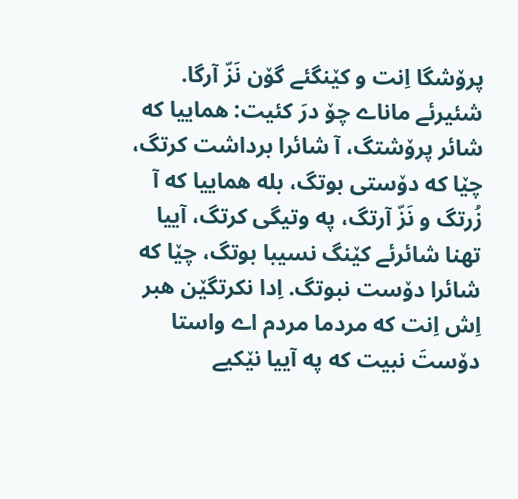پرۆشگا اِنت و کێنگئے گۆن نَزّ آرگا.
شئیرئے ماناے چۆ درَ کئیت: هماییا که شائر پرۆشتگ، آ شائرا برداشت کرتگ، چێا که دۆستی بوتگ، بله هماییا که آ زُرتگ و نَزّ آرتگ، په وتیگی کرتگ، آییا تهنا شائرئے کێنگ نسیبا بوتگ، چێا که شائرا دۆست نبوتگ. اِدا نکرتگێن هبر اِش اِنت که مردما مردم اے واستا دۆستَ نبیت که په آییا نێکیے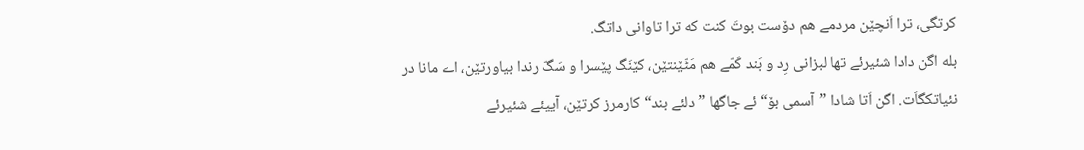کرتگی، ترا اَنچێن مردمے هم دۆست بوتَ کنت که ترا تاوانی داتگ.
بله اگن دادا شئیرئے تها لبزانی رِد و بَند کَمّے هم مَٹّێنتێن، کێنَگ پێسرا و سَگّ رندا بیاورتێن، اے مانا در نئیاتکگاَت. اگن اَتا شادا ”آسمی بۆ“ئے جاگها ”دلئے بند“ کارمرز کرتێن، آییئے شئیرئے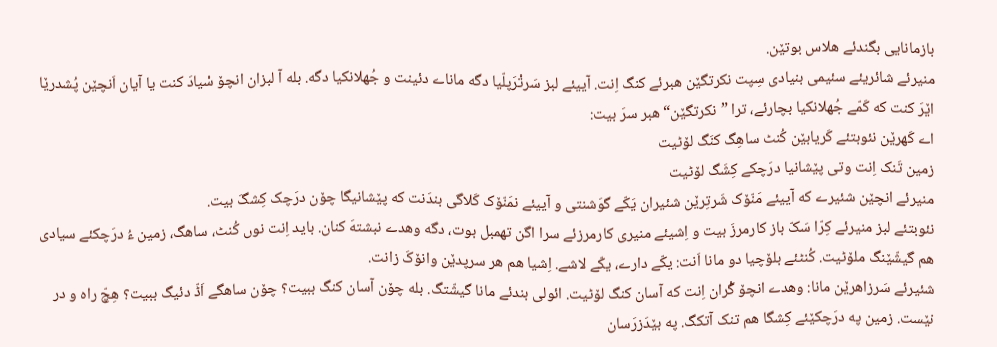بازمانایی بگندئے هلاس بوتێن.
منیرئے شائریئے سئیمی بنیادی سِپت نکرتگێن هبرئے کنگ اِنت. آییئے لبز سَرتْرَپلّیا دگه ماناے دئینت و جُهلانکیا دگه. بله آ لبزان انچۆ سْیادَ کنت یا آیان اَنچێن پُشدرێا اێرَ کنت که کَمّے جُهلانکیا بچارئے، ترا ”نکرتگێن“ هبر سرَ بیت:
اے کَهرێن نئوبتئے کَریابێن کُنٹ ساهِگ کنَگ لۆٹیت
زمین تَنک اِنت وتی پێشانیا درَچکے کِشَگ لۆٹیت
منیرئے انچێن شئیرے که آییئے مَنّۆک شَرتِرێن شئیران یَکّے گوَشنتی و آییئے نمَنّۆک کَلاگی بندَنت که پێشانیگا چۆن درَچک کِشگَ بیت.
نئوبتئے لبز منیرئے کِرّا سَکّ باز کارمرزَ بیت و اِشیئے منیری کارمرزئے سرا اگن تهمبل بوت، دگه وهدے نبشتهَ کنان. باید اِنت نوں کُنٹ، ساهگ، زمین ءُ درَچکئے سیادی هم گیشّێنگ ملۆٹیت. کُنٹئے بلۆچیا دو مانا اَنت: یکّے دارے، یکّے لاشے. اِشیا هم هر سرپدێن وانۆکَ زانت.
شئیرئے سَرزاهرێن مانا: وهدے انچۆ گْران اِنت که آسان کنگ لۆٹیت. ائولی بندئے مانا گیشّتگ. بله چۆن آسان کنگ ببیت؟ چۆن ساهگے اَڈّ دئیگ ببیت؟ هِچّ راه و در نێست. زمین په درَچکێئے کِشگا هم تنک آتکگ. په بێدَزرَسان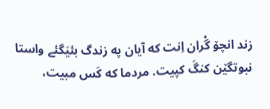زند انچۆ گْران اِنت که آیان په زندگ بئیَگئے واستا نبوتگێن کنگَ کپیت. مردما که کَس مبیت،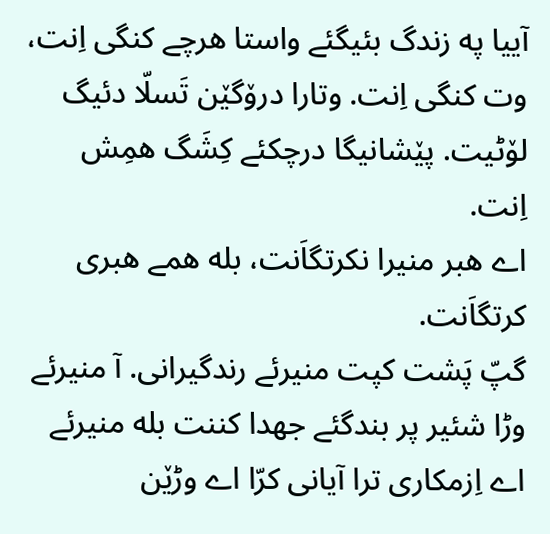آییا په زندگ بئیگئے واستا هرچے کنگی اِنت، وت کنگی اِنت. وتارا درۆگێن تَسلّا دئیگ لۆٹیت. پێشانیگا درچکئے کِشَگ همِش اِنت.
اے هبر منیرا نکرتگاَنت، بله همے هبری کرتگاَنت.
گپّ پَشت کپت منیرئے رندگیرانی. آ منیرئے وڑا شئیر پر بندگئے جهدا کننت بله منیرئے اے اِزمکاری ترا آیانی کرّا اے وڑێن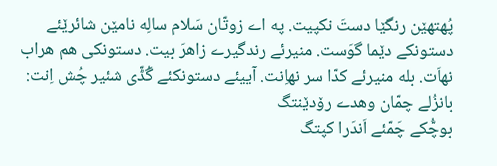پُهتهێن رنگێا دستَ نکپیت. په اے زوتّان سَلام سالِه نامێن شائرێئے دستونکے دێما گوَست. منیرئے رندگیرے زاهرَ بیت. دستونکی هم هراب نهاَت. بله منیرئے کدّا سر نهاِنت. آییئے دستونکئے گُڈّی شئیر چُش اِنت:
بانزُلے چمّان وهدے رۆدێنتگ
بوچُّکے چَمّئے اَندَرا کپتگ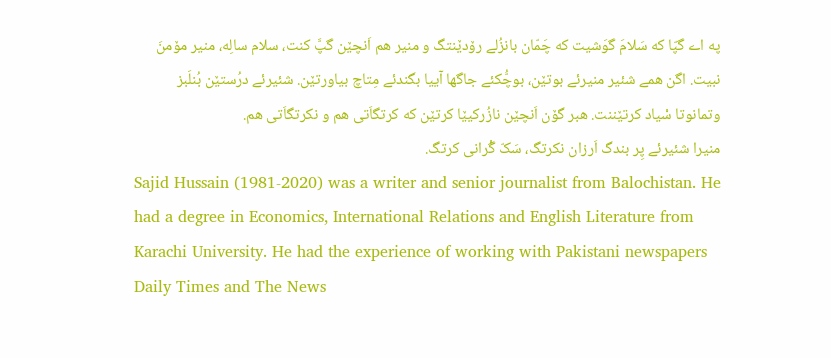په اے گپّا که سَلامَ گوَشیت که چَمّان بانزُلے رۆدێنتگ و منیر هم اَنچێن گپَّ کنت، سلام سالِه، منیر مۆمنَ نبیت. اگن همے شئیر منیرئے بوتێن، بوچُّکئے جاگها آییا بگندئے مِتاچ بیاورتێن. شئیرئے درُستێن بُنلَبز وتمانوتا سْیاد کرتێننت. هبر گۆن اَنچێن نازُرکیێا کرتێن که کرتگاَتی هم و نکرتگاَتی هم.
منیرا شئیرئے پِر بندگ اَرزان نکرتگ، سَکّ گْرانی کرتگ.
Sajid Hussain (1981-2020) was a writer and senior journalist from Balochistan. He had a degree in Economics, International Relations and English Literature from Karachi University. He had the experience of working with Pakistani newspapers Daily Times and The News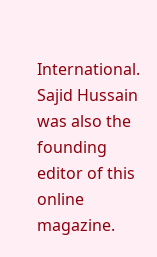International. Sajid Hussain was also the founding editor of this online magazine.